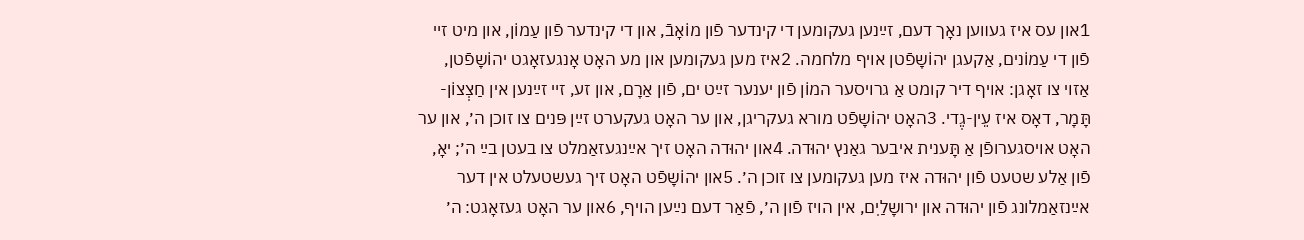1און עס איז געװען נאָך דעם, זײַנען געקומען די קינדער פֿון מוֹאָבֿ, און די קינדער פֿון עַמוֹן, און מיט זײ פֿון די עַמוֹנים, אַקעגן יהוֹשָפֿטן אױף מלחמה. 2איז מען געקומען און מע האָט אָנגעזאָגט יהוֹשָפֿטן, אַזױ צו זאָגן: אױף דיר קומט אַ גרױסער המוֹן פֿון יענער זײַט ים, פֿון אַרָם, און זע, זײ זײַנען אין חַצְצוֹן-תָּמָר, דאָס איז עֵין-גֶדי. 3האָט יהוֹשָפֿט מורא געקריגן, און ער האָט געקערט זײַן פּנים צו זוכן ה׳, און ער האָט אױסגערופֿן אַ תָּענית איבער גאַנץ יהוּדה. 4און יהוּדה האָט זיך אײַנגעזאַמלט צו בעטן בײַ ה׳; יאָ, פֿון אַלע שטעט פֿון יהוּדה איז מען געקומען צו זוכן ה׳. 5און יהוֹשָפֿט האָט זיך געשטעלט אין דער אײַנזאַמלונג פֿון יהוּדה און ירושָלַיִם, אין הױז פֿון ה׳, פֿאַר דעם נײַען הױף, 6און ער האָט געזאָגט: ה׳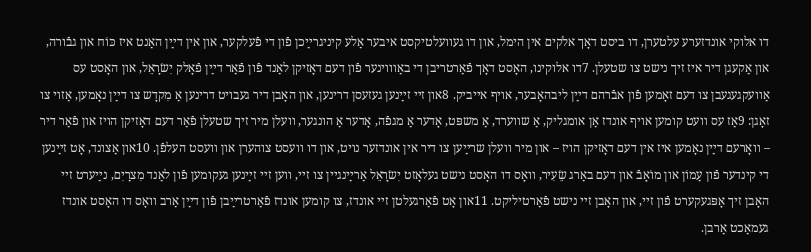דו אלוקי אונדזערע עלטערן, דו ביסט דאָך אלֹקים אין הימל, און דו געװעלטיקסט איבער אַלע קיניגרײַכן פֿון די פֿעלקער, און אין דײַן האַנט איז כּוֹח און גבֿורה, און אַקעגן דיר איז זיך נישט צו שטעלן. 7דו אלוקינו, האָסט דאָך פֿאַרטריבן די באַװױנער פֿון דעם דאָזיקן לאַנד פֿון פֿאַר דײַן פֿאָלק יִשׂרָאֵל, און האָסט עס אַװעקגעגעבן צו דעם זאָמען פֿון אבֿרהם דײַן ליבהאָבער, אױף אײביק. 8און זײ זײַנען געזעסן דרינען, און האָבן דיר געבױט דרינען אַ מִקדָש צו דײַן נאָמען, אַזױ צו זאָגן: 9אַז עס װעט קומען אױף אונדז אַן אומגליק, אַ שװערד, אַ משפּט, אָדער אַ מגפֿה, אָדער אַ הונגער, װעלן מיר זיך שטעלן פֿאַר דעם דאָזיקן הױז און פֿאַר דיר – װאָרעם דײַן נאָמען איז אין דעם דאָזיקן הױז – און מיר װעלן שרײַען צו דיר אין אונדזער נױט, און דו װעסט צוהערן און װעסט העלפֿן. 10און אַצונד, אָט זײַנען די קינדער פֿון עַמוֹן און מוֹאָבֿ און דעם באַרג שֵׂעִיר, װאָס דו האָסט נישט געלאָזט יִשׂרָאֵל אַרײַנגײן צו זײ, װען זײ זײַנען געקומען פֿון לאַנד מִצרַיִם, נײַערט זײ האָבן זיך אָפּגעקערט פֿון זײ, און האָבן זײ נישט פֿאַרטיליקט. 11און אָט פֿאַרגעלטן זײ אונדז, צו קומען אונדז פֿאַרטרײַבן פֿון דײַן אַרב װאָס דו האָסט אונדז געמאַכט אַרבן.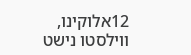12אלוקינו, װילסטו נישט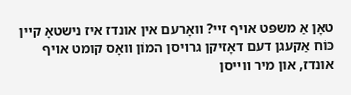טאָן אַ משפּט אױף זײ? װאָרעם אין אונדז איז נישטאָ קײן כּוֹח אַקעגן דעם דאָזיקן גרױסן המוֹן װאָס קומט אױף אונדז, און מיר װײסן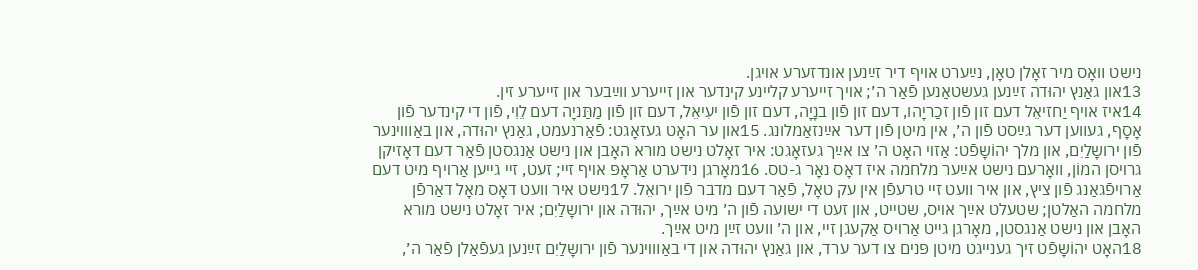נישט װאָס מיר זאָלן טאָן, נײַערט אױף דיר זײַנען אונדזערע אױגן.
13און גאַנץ יהוּדה זײַנען געשטאַנען פֿאַר ה׳; אױך זײערע קלײנע קינדער און זײערע װײַבער און זײערע זין.
14איז אױף יַחזיאֵל דעם זון פֿון זכַריָהו, דעם זון פֿון בנָיָה, דעם זון פֿון יעִיאֵל, דעם זון פֿון מַתַּניָה דעם לֵוִי, פֿון די קינדער פֿון אָסָף, געװען דער גײַסט פֿון ה׳, אין מיטן פֿון דער אײַנזאַמלונג. 15און ער האָט געזאָגט: פֿאַרנעמט, גאַנץ יהוּדה, און באַװױנער פֿון ירושָלַיִם, און מלך יהוֹשָפֿט: אַזױ האָט ה׳ צו אײַך געזאָגט: איר זאָלט נישט מורא האָבן און נישט אַנגסטן פֿאַר דעם דאָזיקן גרױסן המוֹן, װאָרעם נישט אײַער מלחמה איז דאָס נאָר ג-טס. 16מאָרגן נידערט אַראָפּ אױף זײ; זעט, זײ גײען אַרױף מיט דעם אַרױפֿגאַנג פֿון ציץ, און איר װעט זײ טרעפֿן אין עק טאָל, פֿאַר דעם מדבר פֿון ירואֵל. 17נישט איר װעט דאָס מאָל דאַרפֿן מלחמה האַלטן; שטעלט אײַך אױס, שטײט, און זעט די ישועה פֿון ה׳ מיט אײַך, יהוּדה און ירושָלַיִם; איר זאָלט נישט מורא האָבן און נישט אַנגסטן, מאָרגן גײט אַרױס אַקעגן זײ, און ה׳ װעט זײַן מיט אײַך.
18האָט יהוֹשָפֿט זיך גענײגט מיטן פּנים צו דער ערד, און גאַנץ יהוּדה און די באַװױנער פֿון ירושָלַיִם זײַנען געפֿאַלן פֿאַר ה׳,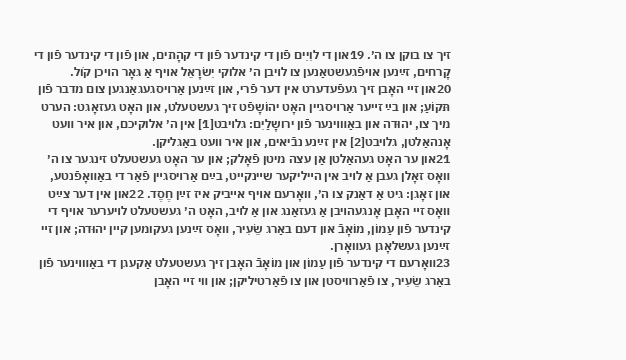זיך צו בוקן צו ה׳. 19און די לוִיִים פֿון די קינדער פֿון די קהָתים, און פֿון די קינדער פֿון די קָרחים, זײַנען אױפֿגעשטאַנען צו לױבן ה׳ אלוקי יִשׂרָאֵל אױף אַ גאָר הױכן קֹול.
20און זײ האָבן זיך געפֿעדערט אין דער פֿרי, און זײַנען אַרױסגעגאַנגען צום מדבר פֿון תּקוֹעַ; און בײַ זײער אַרױסגײן האָט יהוֹשָפֿט זיך געשטעלט, און האָט געזאָגט: הערט מיך צו, יהוּדה און באַװױנער פֿון ירושָלַיִם: גלױבט[1] אין ה׳ אלוקיכם, און איר װעט אָנהאַלטן, גלױבט[2] אין זײַנע נבֿיאים, און איר װעט באַגליקן.
21און ער האָט געהאַלטן אַן עצה מיטן פֿאָלק; און ער האָט געשטעלט זינגער צו ה׳ װאָס זאָלן געבן אַ לױב אין הײליקער שײנקײט, בײַם אַרױסגײן פֿאַר די באַװאָפֿנטע, און זאָגן: גיט אַ דאַנק צו ה׳, װאָרעם אױף אײביק איז זײַן חֶסֶד. 22און אין דער צײַט װאָס זײ האָבן אָנגעהױבן אַ געזאַנג און אַ לױב, האָט ה׳ געשטעלט לױערער אױף די קינדער פֿון עַמוֹן, מוֹאָבֿ און דעם באַרג שֵׂעִיר, װאָס זײַנען געקומען קײן יהוּדה; און זײ זײַנען געשלאָגן געװאָרן.
23װאָרעם די קינדער פֿון עַמוֹן און מוֹאָבֿ האָבן זיך געשטעלט אַקעגן די באַװױנער פֿון באַרג שֵׂעִיר, צו פֿאַרװיסטן און צו פֿאַרטיליקן; און װי זײ האָבן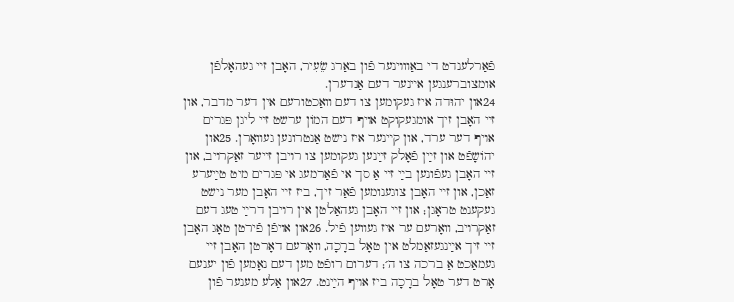פֿאַרלענדט די באַװױנער פֿון באַרג שֵׂעִיר, האָבן זײ געהאָלפֿן אומצוברענגען אײנער דעם אַנדערן.
24און יהוּדה איז געקומען צו דעם װאַכטורעם אין דער מדבר, און זײ האָבן זיך אומגעקוקט אױף דעם המוֹן ערשט זײ ליגן פּגרים אױף דער ערד, און קײנער איז נישט אַנטרונען געװאָרן. 25און יהוֹשָפֿט און זײַן פֿאָלק זײַנען געקומען צו רױבן זײער זאַקרױב, און זײ האָבן געפֿונען בײַ זײ אַ סך אי פֿאַרמעג אי פּגרים מיט טײַערע זאַכן, און זײ האָבן צוגענומען פֿאַר זיך, ביז זײ האָבן מער נישט געקענט טראָגן; און זײ האָבן געהאַלטן אין רױבן דרײַ טעג דעם זאַקרױב, װאָרעם ער איז געװען פֿיל. 26און אױפֿן פֿירטן טאָג האָבן זײ זיך אײַנגעזאַמלט אין טאָל ברָכָה, װאָרעם דאָרטן האָבן זײ געמאַכט אַ ברכה צו ה׳; דערום רופֿט מען דעם נאָמען פֿון יענעם אָרט דער טאָל ברָכָה ביז אױף הײַנט. 27און אַלע מענער פֿון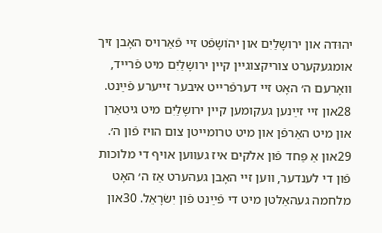יהוּדה און ירושָלַיִם און יהוֹשָפֿט זײ פֿאַרױס האָבן זיך אומגעקערט צוריקצוגײן קײן ירושָלַיִם מיט פֿרײד, װאָרעם ה׳ האָט זײ דערפֿרײט איבער זײערע פֿײַנט. 28און זײ זײַנען געקומען קײן ירושָלַיִם מיט גיטאַרן און מיט האַרפֿן און מיט טרומײטן צום הױז פֿון ה׳. 29און אַ פַּחד פֿון אלֹקים איז געװען אױף די מלוכות פֿון די לענדער, װען זײ האָבן געהערט אַז ה׳ האָט מלחמה געהאַלטן מיט די פֿײַנט פֿון יִשׂרָאֵל. 30און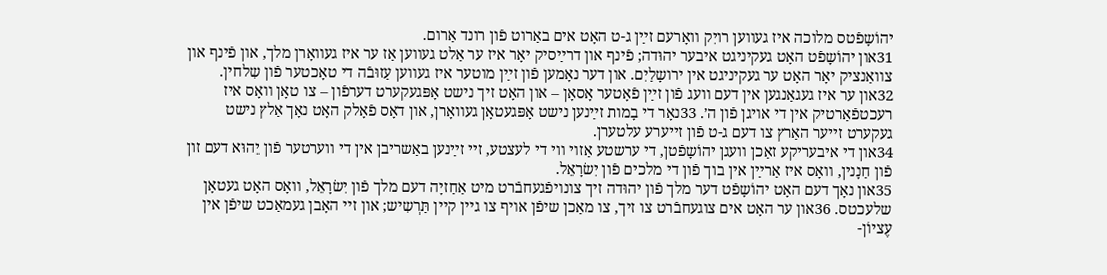יהוֹשָפֿטס מלוכה איז געװען רויִק װאָרעם זײַן ג-ט האָט אים באַרוט פֿון רונד אַרום.
31און יהוֹשָפֿט האָט געקיניגט איבער יהוּדה; פֿינף און דרײַסיק יאָר איז ער אַלט געװען אַז ער איז געװאָרן מלך, און פֿינף און צװאַנציק יאָר האָט ער געקיניגט אין ירושָלַיִם. און דער נאָמען פֿון זײַן מוטער איז געװען עַזוּבֿה די טאָכטער פֿון שִלחין.
32און ער איז געגאַנגען אין דעם װעג פֿון זײַן פֿאָטער אָסאָן – און האָט זיך נישט אָפּגעקערט דערפֿון – צו טאָן װאָס איז רעכטפֿאַרטיק אין די אױגן פֿון ה׳. 33נאָר די בָמות זײַנען נישט אָפּגעטאָן געװאָרן, און דאָס פֿאָלק האָט נאָך אַלץ נישט געקערט זײער האַרץ צו דעם ג-ט פֿון זײערע עלטערן.
34און די איבעריקע זאַכן װעגן יהוֹשָפֿטן, די ערשטע אַזױ װי די לעצטע, זײ זײַנען באַשריבן אין די װערטער פֿון יֵהוּא דעם זון פֿון חַנָנין, װאָס איז אַרײַן אין בוך פֿון די מלכים פֿון יִשׂרָאֵל.
35און נאָך דעם האָט יהוֹשָפֿט דער מלך פֿון יהוּדה זיך צונױפֿגעחבֿרט מיט אַחַזיָה דעם מלך פֿון יִשׂרָאֵל, װאָס האָט געטאָן שלעכטס. 36און ער האָט אים צוגעחבֿרט צו זיך, צו מאַכן שיפֿן אױף צו גײן קײן תַּרְשִיש; און זײ האָבן געמאַכט שיפֿן אין עֶציוֹן-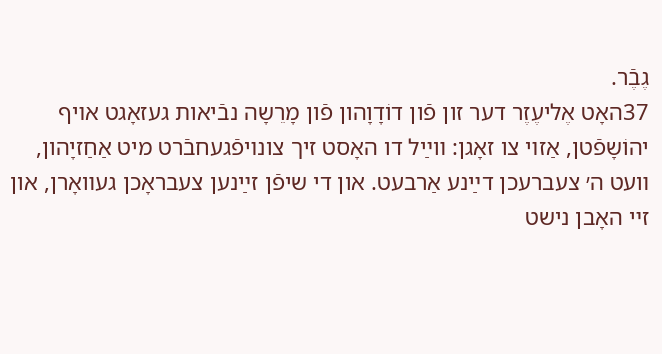גֶבֶֿר.
37האָט אֶליעֶזֶר דער זון פֿון דוֹדָוָהון פֿון מָרֵשָה נבֿיאות געזאָגט אױף יהוֹשָפֿטן, אַזױ צו זאָגן: װײַל דו האָסט זיך צונױפֿגעחבֿרט מיט אַחַזיָהון, װעט ה׳ צעברעכן דײַנע אַרבעט. און די שיפֿן זײַנען צעבראָכן געװאָרן, און זײ האָבן נישט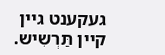געקענט גײן קײן תַּרְשִיש.